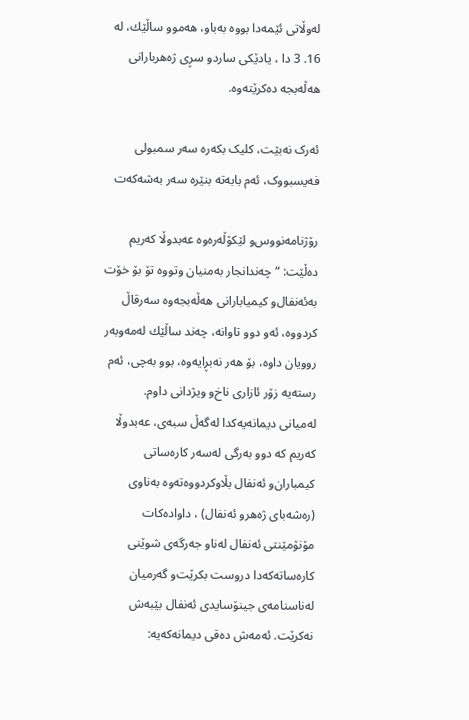له‌وڵاتی‌ ئێمه‌دا بووه‌ به‌باو، هه‌موو ساڵێك، لە 16. 3 دا ، یادێكی‌ ساردو سڕی‌ ژه‌هربارانی‌ هه‌ڵه‌بجه‌ ده‌كرێته‌وه‌.

ئەرک نەبێت، کلیک بکەرە سەر سمبولی فەیسبووک، ئەم بابەتە بنێرە سەر بەشەکەت

رۆژنامه‌نووس‌و لێكۆڵه‌ره‌وه‌ عه‌بدوڵا كه‌ریم ده‌ڵێت: “چه‌ندانجار به‌منیان وتووه‌ تۆ بۆ خۆت به‌ئه‌نفال‌و كیمیابارانی‌ هه‌ڵه‌بجه‌وه‌ سه‌رقاڵ‌ كردووه‌، ئه‌و دوو تاوانه‌، چه‌ند ساڵێك له‌مه‌وبه‌ر روویان داوه‌، بۆ هه‌ر نه‌بڕایه‌وه‌، بوو به‌چی‌، ئه‌م رسته‌یه‌ زۆر ئازاری‌ ناخ‌و ویژدانی‌ داوم.
له‌میانی‌ دیمانه‌یه‌كدا له‌گه‌ڵ‌ سبه‌ی‌، عه‌بدوڵا كه‌ریم كه‌ دوو به‌رگی‌ له‌سه‌ر كاره‌ساتی‌ كیمباران‌و ئه‌نفال بڵاوكردووه‌ته‌وه‌ به‌ناوی‌ (ره‌شه‌بای‌ ژه‌هر‌و ئه‌نفال) ، داواده‌كات مۆنۆمێنتی‌ ئه‌نفال له‌ناو جه‌رگه‌ی‌ شوێنی‌ كاره‌ساته‌كه‌دا دروست بكرێت‌و گه‌رمیان له‌ناسنامه‌ی‌ جینۆسایدی‌ ئه‌نفال بێبه‌ش نه‌كرێت. ئه‌مه‌ش ده‌قی‌ دیمانه‌كه‌یه‌: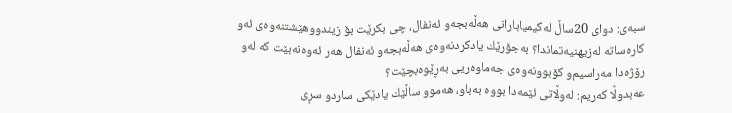سبه‌ی‌: دوای‌ 20ساڵ‌ له‌كیمیابارانی‌ هه‌ڵه‌بجه‌‌و ئه‌نفال، چی‌ بكرێت بۆ زیندووهێشتنه‌وه‌ی‌ ئه‌و كاره‌ساته‌ له‌زیهنیه‌تماندا؟ به‌جۆرێك یادكردنه‌وه‌ی‌ هه‌ڵه‌بجه‌‌و ئه‌نفال هه‌ر ئه‌وه‌نه‌بێت كه‌ له‌و رۆژه‌دا مه‌راسیم‌و كۆبوونه‌وه‌ی‌ جه‌ماوه‌ریی‌ به‌ڕێوه‌بچێت؟
عه‌بدوڵا كه‌ریم: له‌وڵاتی‌ ئێمه‌دا بووه‌ به‌باو، هه‌موو ساڵێك یادێكی‌ ساردو سڕی‌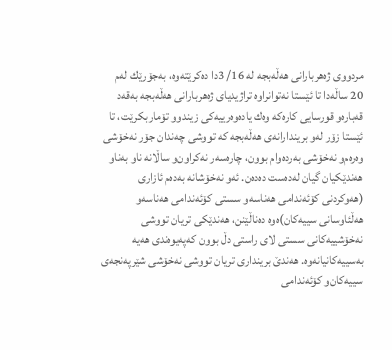مردووی‌ ژه‌هربارانی‌ هه‌ڵه‌بجه‌ له‌ 16/ 3دا ده‌كرێته‌وه‌، به‌جۆرێك له‌م 20 ساڵه‌دا تا ئێستا نه‌توانراوه‌ تراژیدیای‌ ژه‌هربارانی‌ هه‌ڵه‌بجه‌ به‌قه‌د قه‌باره‌و قورسایی‌ كاره‌كه‌ وه‌ك یاده‌وه‌رییه‌كی‌ زیندوو تۆماربكرێت، تا ئێستا زۆر له‌و بریندارانه‌ی‌ هه‌ڵه‌بجه‌ كه‌ تووشی‌ چه‌ندان جۆر نه‌خۆشی‌ وه‌ره‌م‌و نه‌خۆشی‌ به‌رده‌وام بوون، چاره‌سه‌ر نه‌كراون‌و ساڵانه‌ ناو به‌ناو هه‌ندێكیان گیان له‌ده‌ست ده‌ده‌ن. ئه‌و نه‌خۆشانه‌ به‌ده‌م ئازاری‌ (هه‌وكردنی‌ كۆئه‌ندامی‌ هه‌ناسه‌و سستی‌ كۆئه‌ندامی‌ هه‌ناسه‌و هه‌ڵئاوسانی‌ سییه‌كان)ه‌وه‌ ده‌ناڵێنن، هه‌ندێكی‌ تریان تووشی‌ نه‌خۆشییه‌كانی‌ سستی‌ لای‌ راستی‌ دڵ بوون كه‌په‌یوه‌ندی‌ هه‌یه‌ به‌سییه‌كانیانه‌وه‌. هه‌ندێ‌ برینداری‌ تریان تووشی‌ نه‌خۆشی‌ شێرپه‌نجه‌ی‌ سییه‌كان‌و كۆئه‌ندامی‌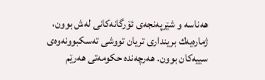هه‌ناسه‌ ‌و شێرپه‌نجه‌ی‌ ئۆرگانه‌كانی‌ له‌ش بوون، ژماره‌یه‌ك برینداری‌ تریان تووشی‌ ته‌سكبوونه‌وه‌ی‌ سییه‌كان بوون. هه‌رچه‌نده‌ حكومه‌تی‌ هه‌رێم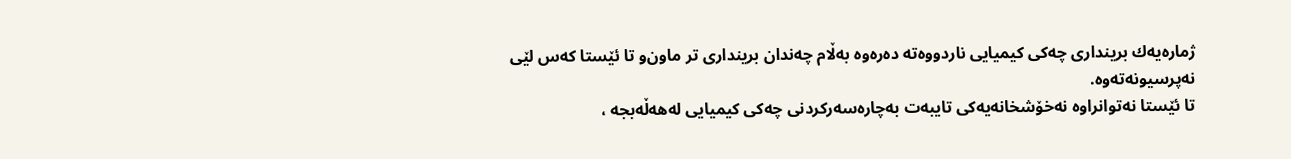ژماره‌یه‌ك برینداری‌ چه‌كی‌ كیمیایی‌ ناردووه‌ته‌ ده‌ره‌وه‌ به‌ڵام چه‌ندان برینداری‌ تر ماون‌و تا ئێستا كه‌س لێی‌ نه‌پرسیونه‌ته‌وه‌.
تا ئێستا نه‌توانراوه‌ نه‌خۆشخانه‌یه‌كی‌ تایبه‌ت به‌چاره‌سه‌ركردنی‌ چه‌كی كیمیایی‌ له‌هه‌ڵه‌بجه‌ ،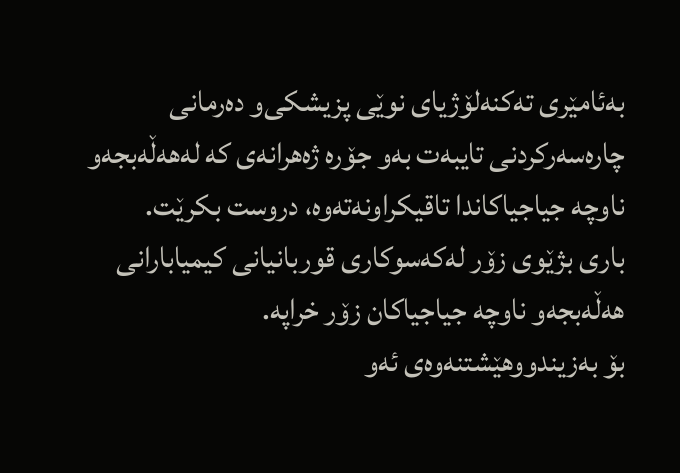به‌ئامێری‌ ته‌كنه‌لۆژیای‌ نوێی‌ پزیشكی‌‌و ده‌رمانی‌ چاره‌سه‌ركردنی‌ تایبه‌ت به‌و جۆره‌ ژه‌هرانه‌ی‌ كه‌ له‌هه‌ڵه‌بجه‌‌و ناوچه‌ جیاجیاكاندا تاقیكراونه‌ته‌وه‌، دروست بكرێت.
باری‌ بژێوی‌ زۆر له‌كه‌سوكاری‌ قوربانیانی‌ كیمیابارانی‌ هه‌ڵه‌بجه‌‌و ناوچه‌ جیاجیاكان زۆر خراپه‌.
بۆ به‌زیندووهێشتنه‌وه‌ی‌ ئه‌و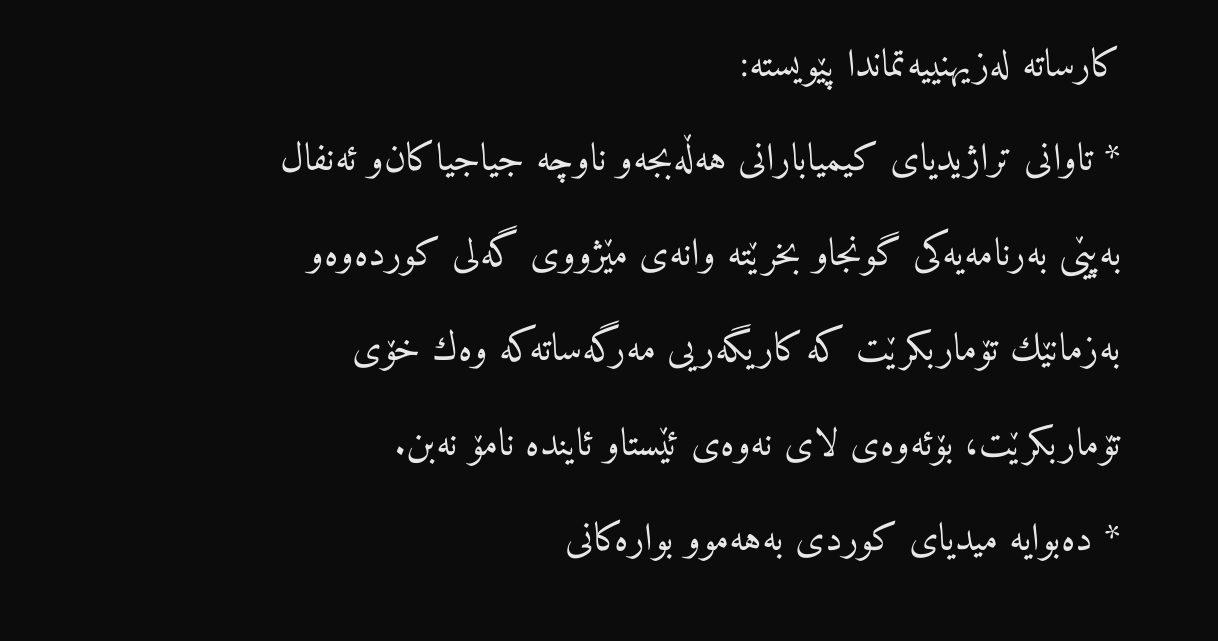كارساته‌ له‌زیهنییه‌تماندا پێویسته‌:
* تاوانی‌ تراژیدیای‌ كیمیابارانی‌ هه‌ڵه‌بجه‌‌و ناوچه‌ جیاجیاكان‌و ئه‌نفال به‌پێی‌ به‌رنامه‌یه‌كی‌ گونجاو بخرێته‌ وانه‌ی‌ مێژووی‌ گه‌لی‌ كورده‌وه‌‌و به‌زمانێك تۆماربكرێت كه‌ كاریگه‌ریی‌ مه‌رگه‌ساته‌كه‌ وه‌ك خۆی‌ تۆماربكرێت، بۆئه‌وه‌ی‌ لای‌ نه‌وه‌ی‌ ئێستا‌و ئاینده‌ نامۆ نه‌بن.
* ده‌بوایه‌ میدیای‌ كوردی‌ به‌هه‌موو بواره‌كانی‌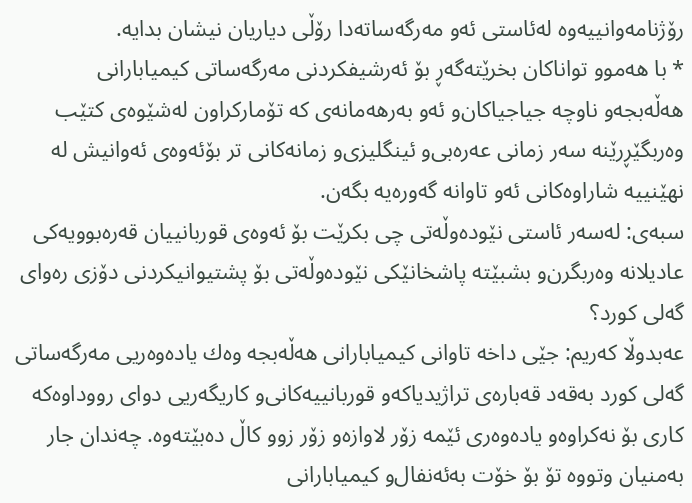رۆژنامه‌وانییه‌وه‌ له‌ئاستی‌ ئه‌و مه‌رگه‌ساته‌دا رۆڵی‌ دیاریان نیشان بدایه‌.
* با هه‌موو تواناكان بخرێته‌گه‌ڕ بۆ ئه‌رشیفكردنی‌ مه‌رگه‌ساتی‌ كیمیابارانی‌ هه‌ڵه‌بجه‌‌و ناوچه‌ جیاجیاكان‌و ئه‌و به‌رهه‌مانه‌ی‌ كه‌ تۆماركراون له‌شێوه‌ی‌ كتێب وه‌ربگێڕرێنه‌ سه‌ر زمانی‌ عه‌ره‌بی‌‌و ئینگلیزی‌‌و زمانه‌كانی‌ تر بۆئه‌وه‌ی‌ ئه‌وانیش له‌ نهێنییه‌ شاراوه‌كانی‌ ئه‌و تاوانه‌ گه‌وره‌یه‌ بگه‌ن.
سبه‌ی‌: له‌سه‌ر ئاستی‌ نێوده‌وڵه‌تی‌ چی‌ بكرێت بۆ ئه‌وه‌ی‌ قوربانییان قه‌ره‌بوویه‌كی‌ عادیلانه‌ وه‌ربگرن‌و بشبێته‌ پاشخانێكی‌ نێوده‌وڵه‌تی‌ بۆ پشتیوانیكردنی‌ دۆزی‌ ره‌وای‌ گه‌لی‌ كورد؟
عه‌بدوڵا كه‌ریم: جێی‌ داخه‌ تاوانی‌ كیمیابارانی‌ هه‌ڵه‌بجه‌ وه‌ك یاده‌وه‌ریی‌ مه‌رگه‌ساتی‌ گه‌لی‌ كورد به‌قه‌د قه‌باره‌ی‌ تراژیدیاكه‌و قوربانییه‌كانی‌‌و كاریگه‌ریی‌ دوای‌ رووداوه‌كه‌ كاری‌ بۆ نه‌كراوه‌‌و یاده‌وه‌ری‌ ئێمه‌ زۆر لاوازه‌‌و زۆر زوو كاڵ‌ ده‌بێته‌وه‌. چه‌ندان جار به‌منیان وتووه‌ تۆ بۆ خۆت به‌ئه‌نفال‌و كیمیابارانی‌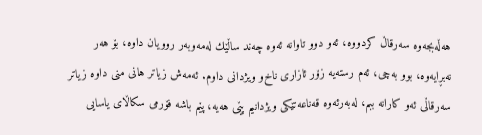هه‌ڵه‌بجه‌وه‌ سه‌رقاڵ‌ كردووه‌، ئه‌و دوو تاوانه‌ ئه‌وه‌ چه‌ند ساڵێك له‌مه‌وبه‌ر روویان داوه‌، بۆ هه‌ر نه‌بڕایه‌وه‌، بوو به‌چی‌، ئه‌م رسته‌یه‌ زۆر ئازاری‌ ناخ‌و ویژدانی‌ داوم. ئه‌مه‌ش زیاتر هانی‌ منی‌ داوه‌ زیاتر سه‌رقاڵی‌ ئه‌و كارانه‌ ببم، له‌به‌رئه‌وه‌ قه‌ناعه‌تێكی‌ ویژدانیم پێی‌ هه‌یه‌، پێم باشه‌ فۆرمی‌ سكاڵای یاسایی‌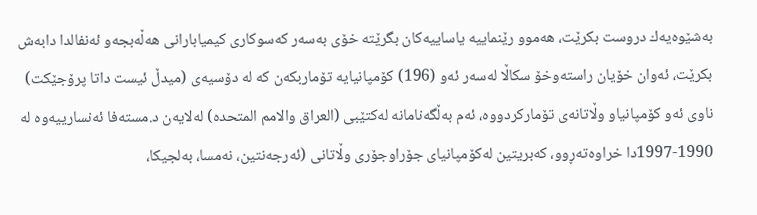به‌شێوه‌یه‌ك دروست بكرێت، هه‌موو رێنماییه‌ یاساییه‌كان بگرێته‌ خۆی‌ به‌سه‌ر كه‌سوكاری‌ كیمیابارانی‌ هه‌ڵه‌بجه‌‌و ئه‌نفالدا دابه‌ش بكرێت، ئه‌وان خۆیان راسته‌وخۆ سكاڵا له‌سه‌ر ئه‌و (196) كۆمپانیایه‌ تۆماربكه‌ن كه‌ له‌ دۆسیه‌ی‌ (میدڵ‌ ئیست داتا پرۆجێكت) ناوی‌ ئه‌و كۆمپانیا‌و وڵاتانه‌ی‌ تۆماركردووه‌، ئه‌م به‌ڵگه‌نامانه‌ له‌كتێبی‌ (العراق والامم المتحده‌) له‌لایه‌ن د.مسته‌فا ئه‌نسارییه‌وه‌ له‌ 1990-1997دا خراوه‌ته‌ڕوو، كه‌بریتین له‌كۆمپانیای‌ جۆراوجۆری‌ وڵاتانی‌ (ئه‌رجه‌نتین، نه‌مسا، به‌لجیكا،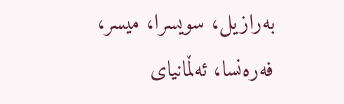به‌رازیل، سویسرا، میسر، فه‌ره‌نسا، ئه‌ڵمانیای‌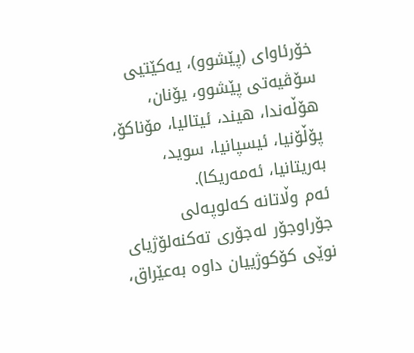خۆرئاوای‌ (پێشوو)، یه‌كێتیی‌ سۆڤیه‌تی‌ پێشوو، یۆنان، هۆڵه‌ندا، هیند، ئیتالیا، مۆناكۆ، پۆڵۆنیا، ئیسپانیا، سوید، به‌ریتانیا، ئه‌مه‌ریكا).
ئه‌م وڵاتانه‌ كه‌لوپه‌لی‌ جۆراوجۆر له‌جۆری‌ ته‌كنه‌لۆژیای‌ نوێی‌ كۆكوژییان داوه‌ به‌عێراق،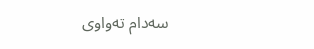سه‌دام ته‌واوی‌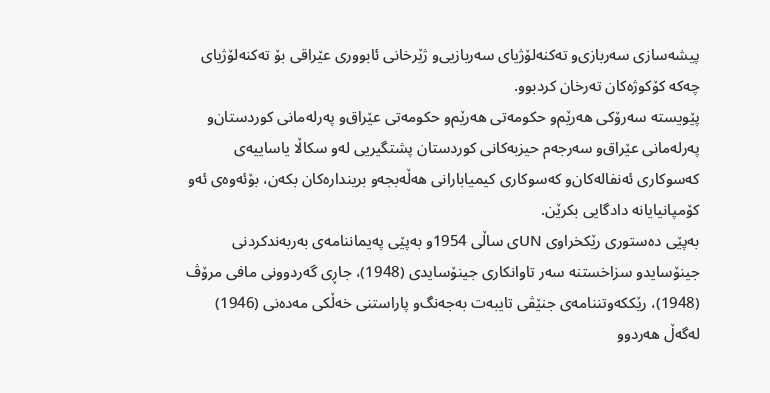پیشه‌سازی‌ سه‌ربازی‌‌و ته‌كنه‌لۆژیای‌ سه‌ربازیی‌‌و ژێرخانی‌ ئابووری‌ عێراقی‌ بۆ ته‌كنه‌لۆژیای‌ چه‌كه‌ كۆكوژه‌كان ته‌رخان كردبوو.
پێویسته‌ سه‌رۆكی‌ هه‌رێم‌و حكومه‌تی‌ هه‌رێم‌و حكومه‌تی‌ عێراق‌و په‌رله‌مانی‌ كوردستان‌و په‌رله‌مانی‌ عێراق‌و سه‌رجه‌م حیزبه‌كانی‌ كوردستان پشتگیریی‌ له‌و سكاڵا یاساییه‌ی‌ كه‌سوكاری‌ ئه‌نفاله‌كان‌و كه‌سوكاری‌ كیمیابارانی‌ هه‌ڵه‌بجه‌‌و برینداره‌كان بكه‌ن، بۆئه‌وه‌ی‌ ئه‌و كۆمپانیایانه‌ دادگایی‌ بكرێن.
به‌پێی‌ ده‌ستوری‌ رێكخراوی‌ UNی‌ ساڵی‌ 1954و به‌پێی‌ په‌یماننامه‌ی‌ به‌ربه‌ندكردنی‌ جینۆساید‌و سزاخستنه‌ سه‌ر تاوانكاری‌ جینۆسایدی‌ (1948)، جاڕی‌ گه‌ردوونی‌ مافی‌ مرۆڤ (1948)، رێككه‌وتننامه‌ی‌ جنێڤی‌ تایبه‌ت به‌جه‌نگ‌و پاراستنی‌ خه‌ڵكی‌ مه‌ده‌نی‌ (1946) له‌گه‌ڵ‌ هه‌ردوو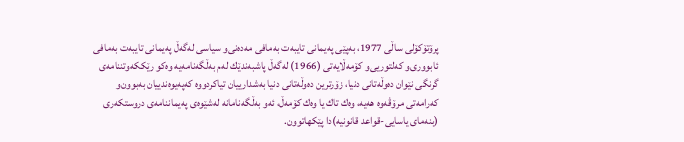پرۆتۆكۆلی‌ ساڵی‌ 1977، به‌پێی‌ په‌یمانی‌ تایبه‌ت به‌مافی‌ مه‌ده‌نی‌‌و سیاسی‌ له‌گه‌ڵ‌ په‌یمانی‌ تایبه‌ت به‌مافی‌ ئابووری‌‌و كه‌لتوریی‌‌و كۆمه‌ڵایه‌تی‌ (1966) له‌گه‌ڵ‌ پاشبه‌ندێك له‌م به‌ڵگه‌نامه‌یه‌ وه‌كو رێككه‌وتننامه‌ی‌ گرنگی‌ نێوان ده‌وڵه‌تانی‌ دنیا، زۆرترین ده‌وڵه‌تانی‌ دنیا به‌شدارییان تیاكردووه‌ كه‌په‌یوه‌ندییان به‌بوون‌و كه‌رامه‌تی‌ مرۆڤه‌وه‌ هه‌یه‌، وه‌ك تاك یا وه‌ك كۆمه‌ڵ‌، ئه‌و به‌ڵگه‌نامانه‌ له‌شێوه‌ی‌ په‌یماننامه‌ی‌ دروستكه‌ری‌ (بنه‌مای‌ یاسایی‌-قواعد قانونیه‌)دا پێكهاتوون.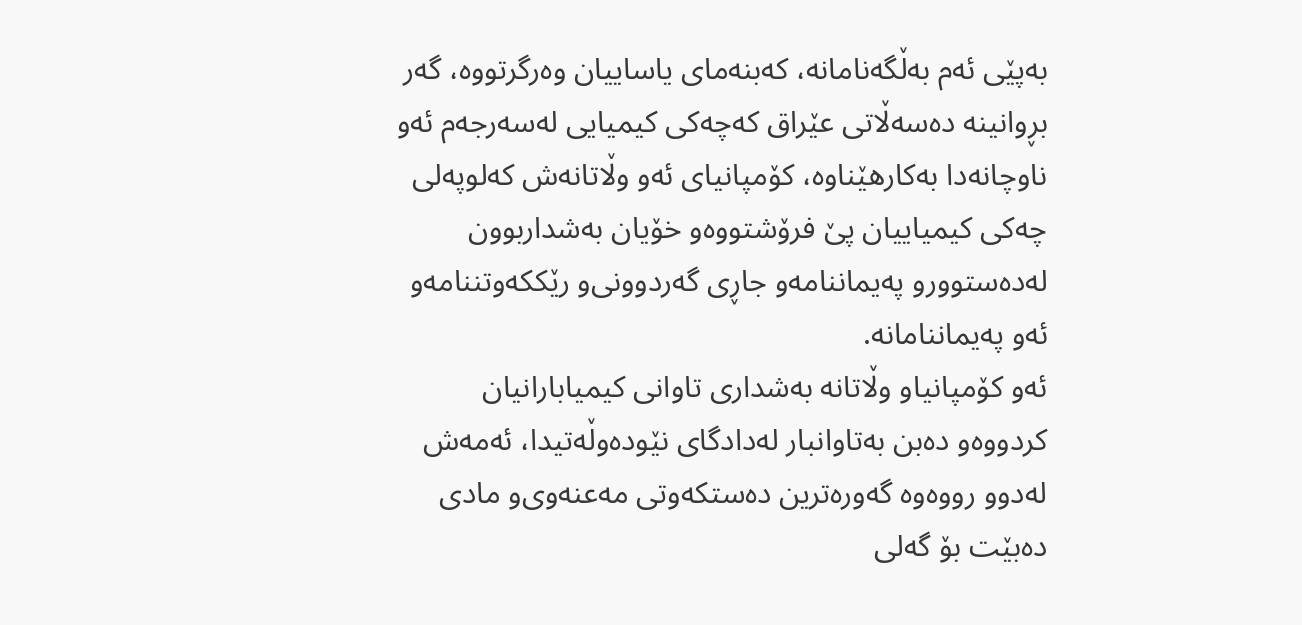به‌پێی‌ ئه‌م به‌ڵگه‌نامانه‌، كه‌بنه‌مای‌ یاساییان وه‌رگرتووه‌، گه‌ر بڕوانینه‌ ده‌سه‌ڵاتی‌ عێراق كه‌چه‌كی‌ كیمیایی‌ له‌سه‌رجه‌م ئه‌و ناوچانه‌دا به‌كارهێناوه‌، كۆمپانیای‌ ئه‌و وڵاتانه‌ش كه‌لوپه‌لی‌ چه‌كی‌ كیمیاییان پێ‌ فرۆشتووه‌‌و خۆیان به‌شداربوون له‌ده‌ستوور‌و په‌یماننامه‌‌و جاڕی‌ گه‌ردوونی‌‌و رێككه‌وتننامه‌‌و ئه‌و په‌یماننامانه‌.
ئه‌و كۆمپانیا‌و وڵاتانه‌ به‌شداری‌ تاوانی‌ كیمیابارانیان كردووه‌‌و ده‌بن به‌تاوانبار له‌دادگای‌ نێوده‌وڵه‌تیدا، ئه‌مه‌ش له‌دوو رووه‌وه‌ گه‌وره‌ترین ده‌ستكه‌وتی‌ مه‌عنه‌وی‌‌و مادی‌ ده‌بێت بۆ گه‌لی‌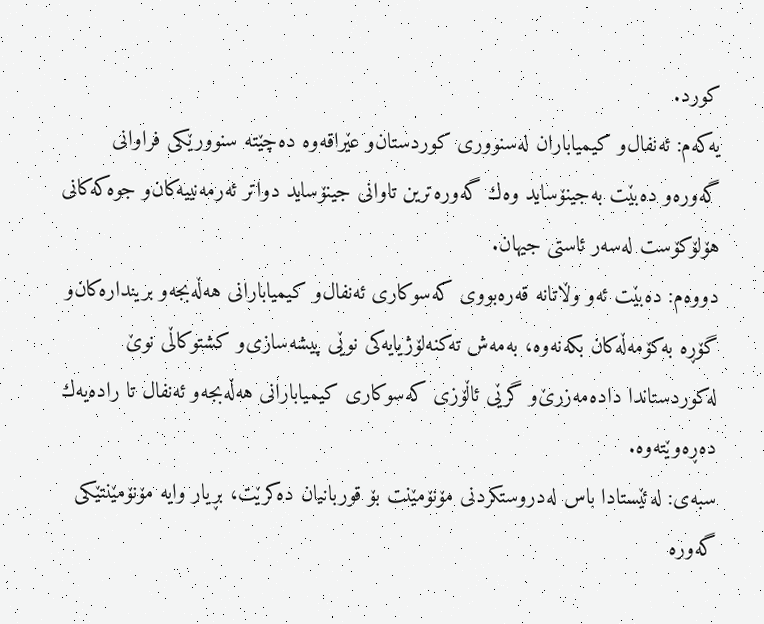كورد.
یه‌كه‌م: ئه‌نفال‌و كیمیاباران له‌سنووری‌ كوردستان‌و عێراقه‌وه‌ ده‌چێته‌ سنوورێكی‌ فراوانی‌ گه‌وره‌‌و ده‌بێت به‌جینۆساید وه‌ك گه‌وره‌ترین تاوانی‌ جینۆساید دواتر ئه‌رمه‌نییه‌كان‌و جوه‌كه‌كانی‌ هۆلۆكۆست له‌سه‌ر ئاستی‌ جیهان.
دووه‌م: ده‌بێت ئه‌و وڵاتانه‌ قه‌ره‌بووی‌ كه‌سوكاری‌ ئه‌نفال‌و كیمیابارانی‌ هه‌ڵه‌بجه‌‌و برینداره‌كان‌و گۆڕه‌ به‌كۆمه‌ڵه‌كان بكه‌نه‌وه‌، به‌مه‌ش ته‌كنه‌لۆژیایه‌كی‌ نوێی‌ پیشه‌سازی‌‌و كشتوكاڵی‌ نوێ له‌كوردستاندا داده‌مه‌زرێ‌‌و گرێی‌ ئاڵۆزی‌ كه‌سوكاری‌ كیمیابارانی‌ هه‌ڵه‌بجه‌‌و ئه‌نفال تا راده‌یه‌ك ده‌ڕه‌وێته‌وه‌.
سبه‌ی‌: له‌ئێستادا باس له‌دروستكردنی‌ مۆنۆمێنت بۆ قوربانیان ده‌كرێت، بڕیار وایه‌ مۆنۆمێنتێكی‌ گه‌وره‌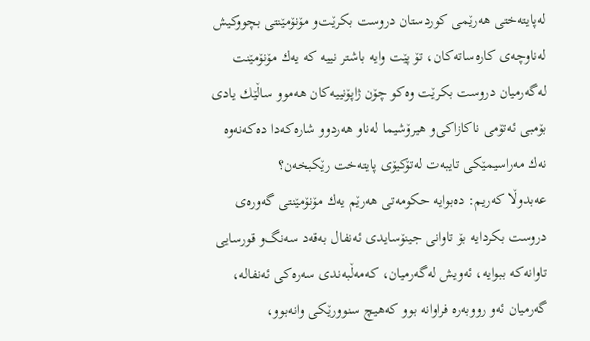له‌پایته‌ختی‌ هه‌رێمی‌ كوردستان دروست بكرێت‌و مۆنۆمێنتی‌ بچووكیش له‌ناوچه‌ی‌ كاره‌ساته‌كان، تۆ پێت وایه‌ باشتر نییه‌ كه‌ یه‌ك مۆنۆمێنت له‌گه‌رمیان دروست بكرێت وه‌كو چۆن ژاپۆنییه‌كان هه‌موو ساڵێك یادی‌ بۆمبی‌ ئه‌تۆمی‌ ناكازاكی‌‌و هیرۆشیما له‌ناو هه‌ردوو شاره‌كه‌دا ده‌كه‌نه‌وه‌ نه‌ك مه‌راسیمێكی‌ تایبه‌ت له‌تۆكیۆی‌ پایته‌خت رێكبخه‌ن؟
عه‌بدوڵا كه‌ریم: ده‌بوایه‌ حكومه‌تی‌ هه‌رێم یه‌ك مۆنۆمێنتی‌ گه‌وره‌ی‌ دروست بكردایه‌ بۆ تاوانی‌ جینۆسایدی‌ ئه‌نفال به‌قه‌د سه‌نگ‌و قورسایی‌ تاوانه‌كه‌ ببوایه‌، ئه‌ویش له‌گه‌رمیان، كه‌مه‌ڵبه‌ندی‌ سه‌ره‌كی‌ ئه‌نفاله‌، گه‌رمیان ئه‌و رووبه‌ره‌ فراوانه‌ بوو كه‌هیچ سنوورێكی‌ وانه‌بوو،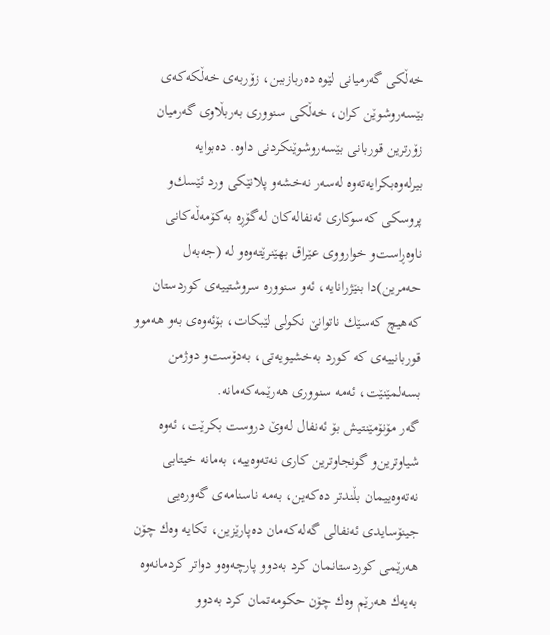خه‌ڵكی‌ گه‌رمیانی‌ لێوه‌ ده‌ربازببن، زۆربه‌ی‌ خه‌ڵكه‌كه‌ی‌ بێسه‌روشوێن كران، خه‌ڵكی‌ سنووری‌ به‌ربڵاوی‌ گه‌رمیان زۆرترین قوربانی‌ بێسه‌روشوێنكردنی‌ داوه‌. ده‌بوایه‌ بیرله‌وه‌بكرایه‌ته‌وه‌ له‌سه‌ر نه‌خشه‌و پلانێكی‌ ورد ئێسك‌و پروسكی‌ كه‌سوكاری‌ ئه‌نفاله‌كان له‌گۆڕه‌ به‌كۆمه‌ڵه‌كانی‌ ناوه‌ڕاست‌و خوارووی‌ عێراق بهێنرێته‌وه‌‌و له‌ (جه‌به‌ل حه‌مرین)دا بنێژرانایه‌، ئه‌و سنووره‌ سروشتییه‌ی‌ كوردستان كه‌هیچ كه‌سێك ناتوانێ‌ نكولی‌ لێبكات، بۆئه‌وه‌ی‌ به‌و هه‌موو قوربانییه‌ی‌ كه‌ كورد به‌خشیویه‌تی‌، به‌دۆست‌و دوژمن بسه‌لمێنێت، ئه‌مه‌ سنووری‌ هه‌رێمه‌كه‌مانه‌.
گه‌ر مۆنۆمێنتیش بۆ ئه‌نفال له‌وێ‌ دروست بكرێت، ئه‌وه‌ شیاوترین‌و گونجاوترین كاری‌ نه‌ته‌وه‌ییه‌، به‌مانه‌ خیتابی‌ نه‌ته‌وه‌ییمان بڵندتر ده‌كه‌ین، به‌مه‌ ناسنامه‌ی‌ گه‌وره‌یی‌ جینۆسایدی‌ ئه‌نفالی‌ گه‌له‌كه‌مان ده‌پارێزین، تكایه‌ وه‌ك چۆن هه‌رێمی‌ كوردستانمان كرد به‌دوو پارچه‌وه‌‌و دواتر كردمانه‌وه‌ به‌یه‌ك هه‌رێم وه‌ك چۆن حكومه‌تمان كرد به‌دوو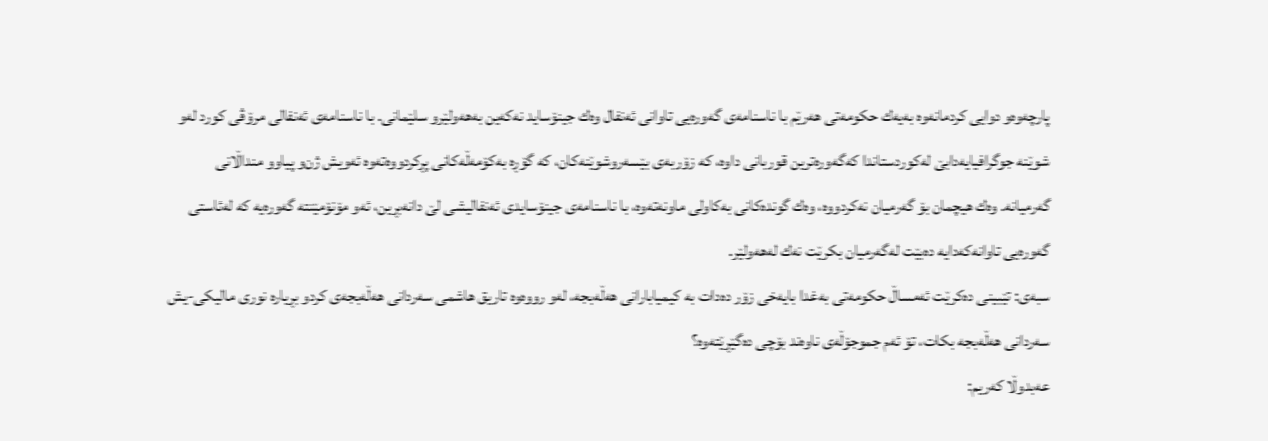پارچه‌وه‌‌و دوایی‌ كردمانه‌وه‌ به‌یه‌ك حكومه‌تی‌ هه‌رێم با ناسنامه‌ی‌ گه‌وره‌یی‌ تاوانی‌ ئه‌نفال وه‌ك جینۆساید نه‌كه‌ین به‌هه‌ولێر‌و سلێمانی‌. با ناسنامه‌ی‌ ئه‌نفالی‌ مرۆڤی‌ كورد له‌و شوێنه‌ جوگرافیایه‌دابێ‌ له‌كوردستاندا كه‌گه‌وره‌ترین قوربانی‌ داوه‌، كه‌ زۆربه‌ی‌ بێسه‌روشوێنه‌كان، كه‌ گۆڕه‌ به‌كۆمه‌ڵه‌كانی‌ پڕكردووه‌ته‌وه‌ ئه‌ویش ژن‌و پیاو‌و منداڵانی‌ گه‌رمیانه‌. وه‌ك هیچمان بۆ گه‌رمیان نه‌كردووه‌، وه‌ك گونده‌كانی‌ به‌كاولی‌ ماونه‌ته‌وه‌، با ناسنامه‌ی‌ جینۆسایدی‌ ئه‌نفالیشی‌ لێ دانه‌بڕین، ئه‌و مۆنۆمێنته‌ گه‌وره‌یه‌ كه‌ له‌ئاستی‌ گه‌وره‌یی‌ تاوانه‌كه‌دایه‌ ده‌بێت له‌گه‌رمیان بكرێت نه‌ك له‌هه‌ولێر.
سبه‌ی‌: تێبینی‌ ده‌كرێت ئه‌مساڵ‌ حكومه‌تی‌ به‌غدا بایه‌خی زۆر ده‌دات به‌ كیمیابارانی‌ هه‌ڵه‌بجه‌، له‌و رووه‌وه‌ تاریق هاشمی‌ سه‌ردانی‌ هه‌ڵه‌بجه‌ی‌ كرد‌و بڕیاره‌ نوری‌ مالیكی‌-یش سه‌ردانی‌ هه‌ڵه‌بجه‌ بكات، تۆ ئه‌م جموجۆڵه‌ی‌ ناوه‌ند بۆچی‌ ده‌گێڕێته‌وه‌؟
عه‌بدوڵا كه‌ریم: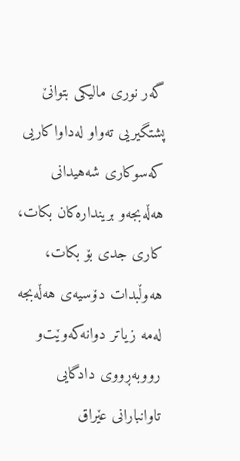گه‌ر نوری‌ مالیكی‌ بتوانێ‌ پشتگیریی‌ ته‌واو له‌داواكاریی‌ كه‌سوكاری‌ شه‌هیدانی‌ هه‌ڵه‌بجه‌‌و برینداره‌كان بكات، كاری‌ جدی‌ بۆ بكات، هه‌وڵبدات دۆسیه‌ی‌ هه‌ڵه‌بجه‌ له‌مه‌ زیاتر دوانه‌كه‌وێت‌و رووبه‌ڕووی‌ دادگایی‌ تاوانبارانی‌ عێراق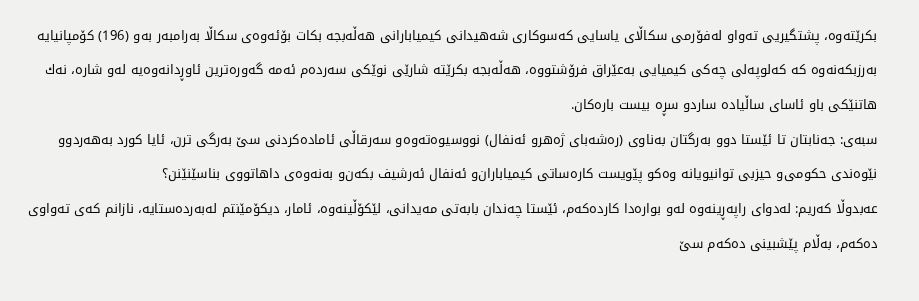بكرێته‌وه‌، پشتگیریی‌ ته‌واو له‌فۆرمی‌ سكاڵای‌ یاسایی‌ كه‌سوكاری‌ شه‌هیدانی‌ كیمیابارانی‌ هه‌ڵه‌بجه‌ بكات بۆئه‌وه‌ی‌ سكاڵا به‌رامبه‌ر به‌و (196) كۆمپانیایه‌ به‌رزبكه‌نه‌وه‌ كه‌ كه‌لوپه‌لی‌ چه‌كی‌ كیمیایی‌ به‌عێراق فرۆشتووه‌، هه‌ڵه‌بجه‌ بكرێته‌ شارێی‌ نوێكی‌ سه‌رده‌م ئه‌مه‌ گه‌وره‌ترین ئاوڕدانه‌وه‌یه‌ له‌و شاره‌، نه‌ك هاتنێكی‌ باو ئاسای‌ ساڵیاده‌ سارد‌و سڕه‌ بیست باره‌كان.
سبه‌ی‌: جه‌نابتان تا ئێستا دوو به‌رگتان به‌ناوی‌ (ره‌شه‌بای‌ ژه‌هر‌و ئه‌نفال) نووسیوه‌ته‌وه‌‌و سه‌رقاڵی‌ ئاماده‌كردنی‌ سێ‌ به‌رگی‌ ترن، ئایا كورد به‌هه‌ردوو نێوه‌ندی‌ حكومی‌‌و حیزبی‌ توانیویانه‌ وه‌كو پێویست كاره‌ساتی‌ كیمیاباران‌و ئه‌نفال ئه‌رشیف بكه‌ن‌و به‌نه‌وه‌ی‌ داهاتووی بناسێنێنن؟
عه‌بدوڵا كه‌ریم: له‌دوای‌ راپه‌ڕینه‌وه‌ له‌و بواره‌دا كارده‌كه‌م، ئێستا چه‌ندان بابه‌تی‌ مه‌یدانی‌، لێكۆڵینه‌وه‌، ئامار، دیكۆمێنتم له‌به‌رده‌ستایه‌، نازانم كه‌ی‌ ته‌واوی‌ ده‌كه‌م، به‌ڵام پێشبینی‌ ده‌كه‌م سێ‌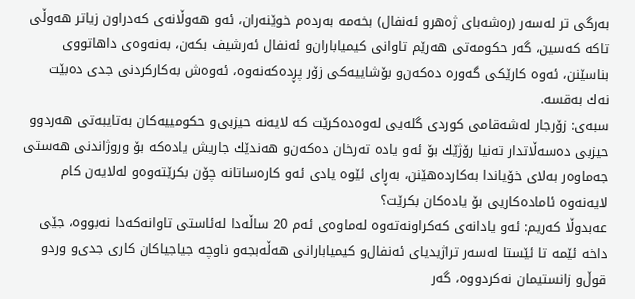به‌رگی‌ تر له‌سه‌ر (ره‌شه‌بای‌ ژه‌هر‌و ئه‌نفال) بخه‌مه‌ به‌رده‌م خوێنه‌ران، ئه‌و هه‌وڵانه‌ی‌ كه‌دراون زیاتر هه‌وڵی‌ تاكه‌ كه‌سین، گه‌ر حكومه‌تی‌ هه‌رێم تاوانی‌ كیمیاباران‌و ئه‌نفال ئه‌رشیف بكه‌ن، به‌نه‌وه‌ی‌ داهاتووی‌ بناسێنن، ئه‌وه‌ كارێكی‌ گه‌وره‌ ده‌كه‌ن‌و بۆشاییه‌كی‌ زۆر پڕده‌كه‌نه‌وه‌، ئه‌وه‌ش به‌كاركردنی‌ جدی‌ ده‌بێت نه‌ك به‌قسه‌.
سبه‌ی‌: زۆرجار له‌شه‌قامی‌ كوردی گله‌یی‌ له‌وه‌ده‌كرێت كه‌ لایه‌نه‌ حیزبی‌‌و حكومییه‌كان به‌تایبه‌تی‌ هه‌ردوو حیزبی‌ ده‌سه‌ڵاتدار ته‌نیا رۆژێك بۆ ئه‌و یاده‌ ته‌رخان ده‌كه‌ن‌و هه‌ندێك جاریش یاده‌كه‌ بۆ وروژاندنی‌ هه‌ستی‌ جه‌ماوه‌ر به‌لای‌ خۆیاندا به‌كارده‌هێنن، به‌ڕای‌ ئێوه‌ یادی‌ ئه‌و كاره‌ساتانه‌ چۆن بكرێته‌وه‌‌و له‌لایه‌ن كام لایه‌نه‌وه‌ ئاماده‌كاریی‌ بۆ یاده‌كان بكرێت؟
عه‌بدوڵا كه‌ریم: ئه‌و یادانه‌ی‌ كه‌كراونه‌ته‌وه‌ له‌ماوه‌ی‌ ئه‌م 20 ساڵه‌دا له‌ئاستی‌ تاوانه‌كه‌دا نه‌بووه‌، جێی‌ داخه‌ ئێمه‌ تا ئێستا له‌سه‌ر تراژیدیای‌ ئه‌نفال‌و كیمیابارانی‌ هه‌ڵه‌بجه‌‌و ناوچه‌ جیاجیاكان كاری‌ جدی‌‌و ورد‌و قوڵ‌‌و زانستیمان نه‌كردووه‌، گه‌ر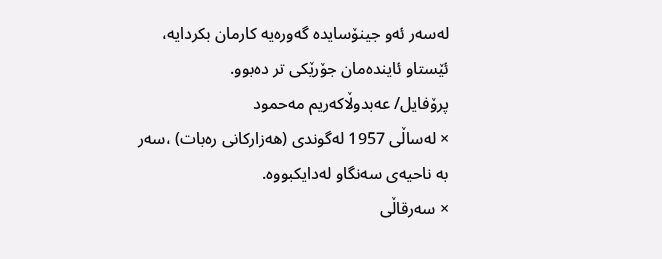له‌سه‌ر ئه‌و جینۆسایده‌ گه‌وره‌یه‌ كارمان بكردایه‌، ئێستا‌و ئاینده‌مان جۆرێكی‌ تر ده‌بوو.
پرۆفایل/ عه‌بدوڵاكه‌ریم مه‌حمود
× له‌ساڵی‌ 1957 له‌گوندی‌ (هه‌زاركانی‌ ره‌بات) ،سەر بە ناحیەی سەنگاو له‌دایكبووه‌.
× سه‌رقاڵی‌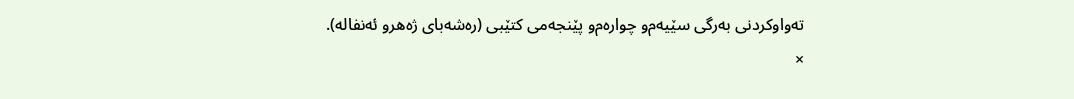ته‌واوكردنی‌ به‌رگی‌ سێیه‌م‌و چواره‌م‌و پێنجه‌می‌ كتێبی‌ (ره‌شه‌بای‌ ژه‌هر‌و ئه‌نفاله‌).
×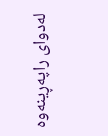له‌دوای‌ راپه‌ڕینه‌وه‌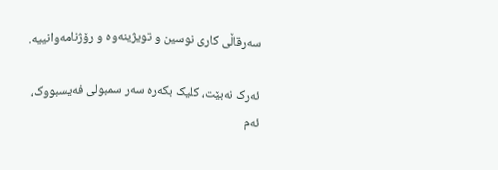سه‌رقاڵی‌ كاری‌ نوسین و تویژینەوە و رۆژنامه‌وانییه.

ئەرک نەبێت، کلیک بکەرە سەر سمبولی فەیسبووک، ئەم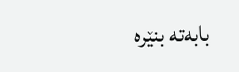بابەتە بنێرە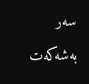سەر بەشەکەت